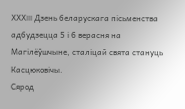ХХХIII Дзень беларускага пісьменства адбудзецца 5 і 6 верасня на Магілёўшчыне, сталіцай свята стануць Касцюковічы.
Сярод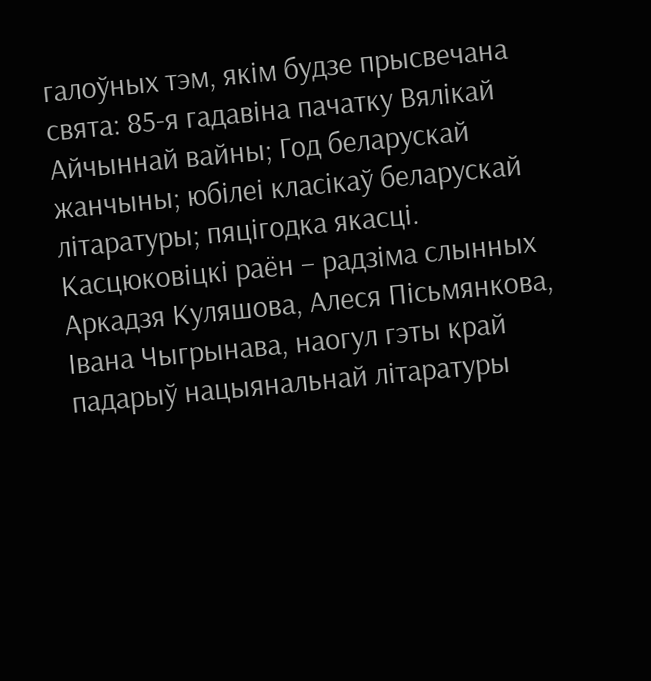галоўных тэм, якім будзе прысвечана свята: 85-я гадавіна пачатку Вялікай Айчыннай вайны; Год беларускай жанчыны; юбілеі класікаў беларускай літаратуры; пяцігодка якасці.
Касцюковіцкі раён – радзіма слынных Аркадзя Куляшова, Алеся Пісьмянкова, Івана Чыгрынава, наогул гэты край падарыў нацыянальнай літаратуры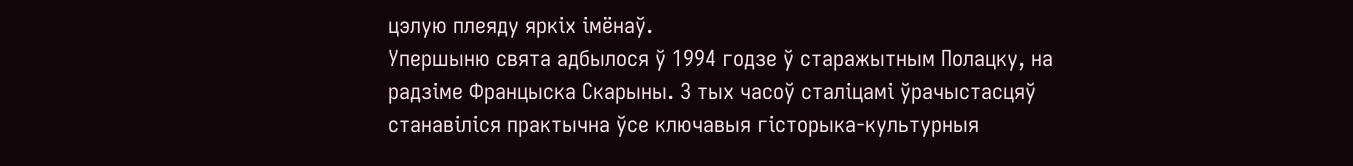цэлую плеяду яркіх імёнаў.
Упершыню свята адбылося ў 1994 годзе ў старажытным Полацку, на радзіме Францыска Скарыны. З тых часоў сталіцамі ўрачыстасцяў станавіліся практычна ўсе ключавыя гісторыка-культурныя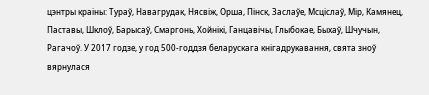цэнтры краіны: Тураў, Навагрудак, Нясвіж, Орша, Пінск, Заслаўе, Мсціслаў, Мір, Камянец, Паставы, Шклоў, Барысаў, Смаргонь, Хойнікі, Ганцавічы, Глыбокае, Быхаў, Шчучын, Рагачоў. У 2017 годзе, у год 500-годдзя беларускага кнігадрукавання, свята зноў вярнулася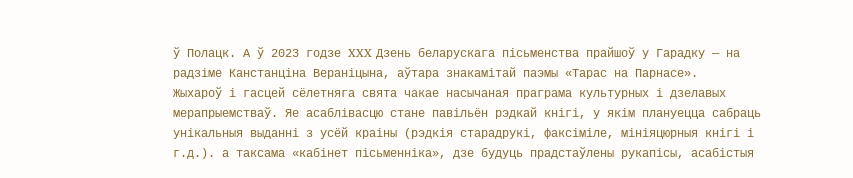ў Полацк. А ў 2023 годзе XXX Дзень беларускага пісьменства прайшоў у Гарадку — на радзіме Канстанціна Вераніцына, аўтара знакамітай паэмы «Тарас на Парнасе».
Жыхароў і гасцей сёлетняга свята чакае насычаная праграма культурных і дзелавых мерапрыемстваў. Яе асаблівасцю стане павільён рэдкай кнігі, у якім плануецца сабраць унікальныя выданні з усёй краіны (рэдкія старадрукі, факсіміле, мініяцюрныя кнігі і г.д.). а таксама «кабінет пісьменніка», дзе будуць прадстаўлены рукапісы, асабістыя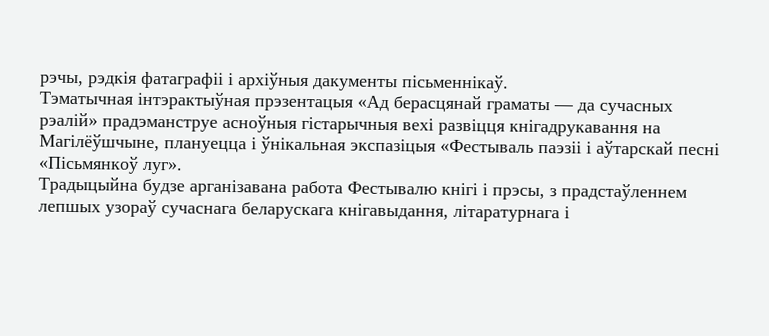рэчы, рэдкія фатаграфіі і архіўныя дакументы пісьменнікаў.
Тэматычная інтэрактыўная прэзентацыя «Ад берасцянай граматы — да сучасных рэалій» прадэманструе асноўныя гістарычныя вехі развіцця кнігадрукавання на Магілёўшчыне, плануецца і ўнікальная экспазіцыя «Фестываль паэзіі і аўтарскай песні «Пісьмянкоў луг».
Традыцыйна будзе арганізавана работа Фестывалю кнігі і прэсы, з прадстаўленнем лепшых узораў сучаснага беларускага кнігавыдання, літаратурнага і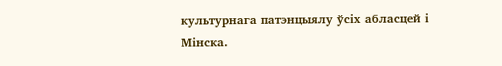культурнага патэнцыялу ўсіх абласцей і Мінска.